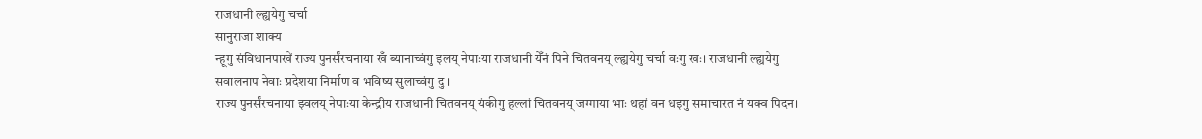राजधानी ल्ह्ययेगु चर्चा
सानुराजा शाक्य
न्हूगु संविधानपाखें राज्य पुनर्संरचनाया खँ ब्यानाच्वंगु इलय् नेपाःया राजधानी येँनं पिने चितवनय् ल्ह्ययेगु चर्चा वःगु खः। राजधानी ल्ह्ययेगु सवालनाप नेवाः प्रदेशया निर्माण व भविष्य सुलाच्वंगु दु ।
राज्य पुनर्संरचनाया झ्वलय् नेपाःया केन्द्रीय राजधानी चितवनय् यंकीगु हल्लां चितवनय् जग्गाया भाः थहां वन धइगु समाचारत नं यक्व पिदन।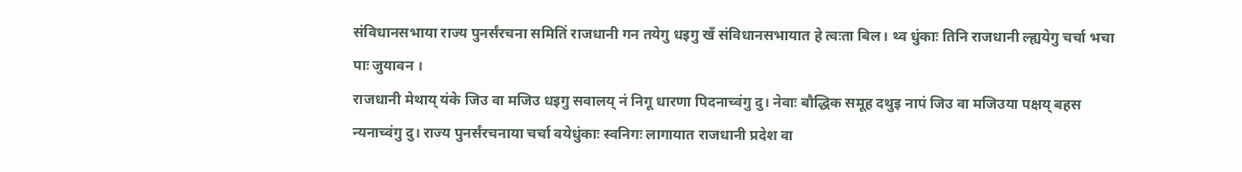संविधानसभाया राज्य पुनर्संरचना समितिं राजधानी गन तयेगु धइगु खँ संविधानसभायात हे त्वःता बिल। थ्व धुंकाः तिनि राजधानी ल्ह्ययेगु चर्चा भचा पाः जुयावन ।
राजधानी मेथाय् यंके जिउ वा मजिउ धइगु सवालय् नं निगू धारणा पिदनाच्वंगु दु। नेवाः बौद्धिक समूह दथुइ नापं जिउ वा मजिउया पक्षय् बहस न्यनाच्वंगु दु। राज्य पुनर्संरचनाया चर्चा वयेधुंकाः स्वनिगः लागायात राजधानी प्रदेश वा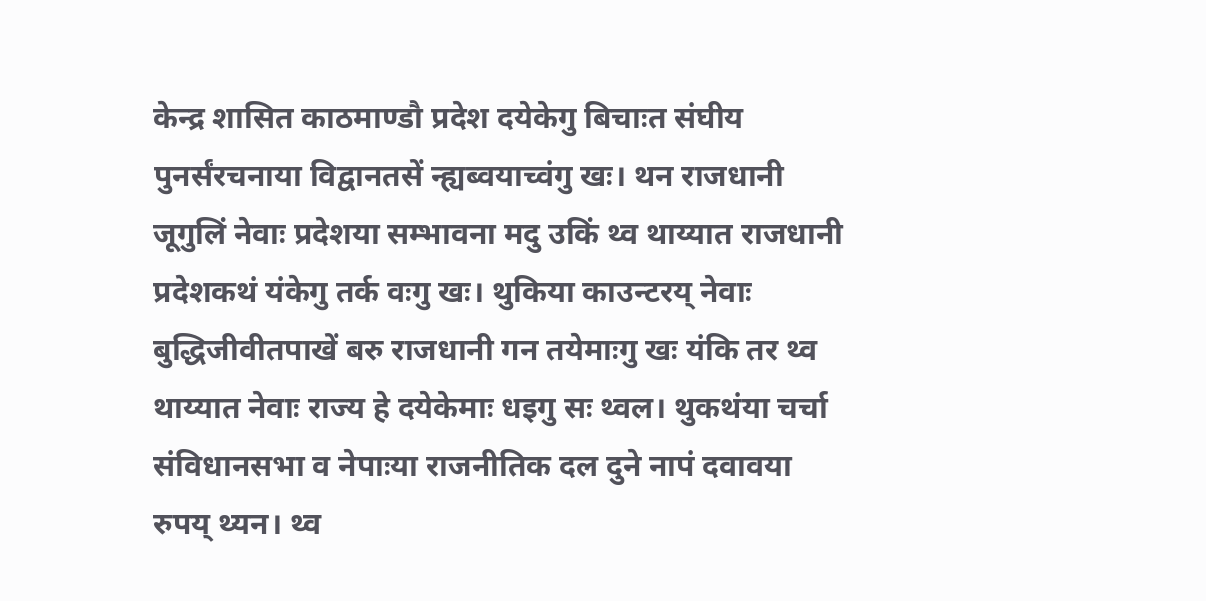केन्द्र शासित काठमाण्डौ प्रदेश दयेकेगु बिचाःत संघीय पुनर्संरचनाया विद्वानतसें न्ह्यब्वयाच्वंगु खः। थन राजधानी जूगुलिं नेवाः प्रदेशया सम्भावना मदु उकिं थ्व थाय्यात राजधानी प्रदेशकथं यंकेगु तर्क वःगु खः। थुकिया काउन्टरय् नेवाः बुद्धिजीवीतपाखें बरु राजधानी गन तयेमाःगु खः यंकि तर थ्व थाय्यात नेवाः राज्य हे दयेकेमाः धइगु सः थ्वल। थुकथंया चर्चा संविधानसभा व नेपाःया राजनीतिक दल दुने नापं दवावया रुपय् थ्यन। थ्व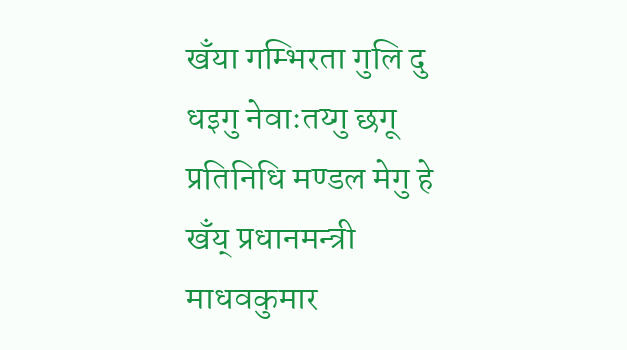खँया गम्भिरता गुलि दु धइगु नेवाःतय्गु छगू प्रतिनिधि मण्डल मेगु हे खँय् प्रधानमन्त्री माधवकुमार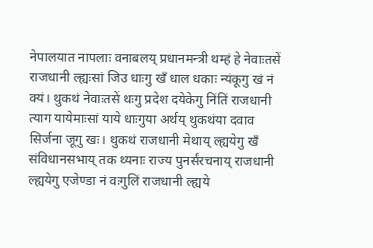नेपालयात नापलाः वनाबलय् प्रधानमन्त्री थम्हं हे नेवाःतसें राजधानी ल्ह्यःसां जिउ धाःगु खँ धाल धकाः न्यंकूगु खं नं क्यं। थुकथं नेवाःतसें थःगु प्रदेश दयेकेगु निंतिं राजधानी त्याग यायेमाःसां याये धाःगुया अर्थय् थुकथंया दवाव सिर्जना जूगु खः। थुकथं राजधानी मेथाय् ल्ह्ययेगु खँ संविधानसभाय् तक थ्यनाः राज्य पुनर्संरचनाय् राजधानी ल्ह्ययेगु एजेण्डा नं वःगुलिं राजधानी ल्ह्यये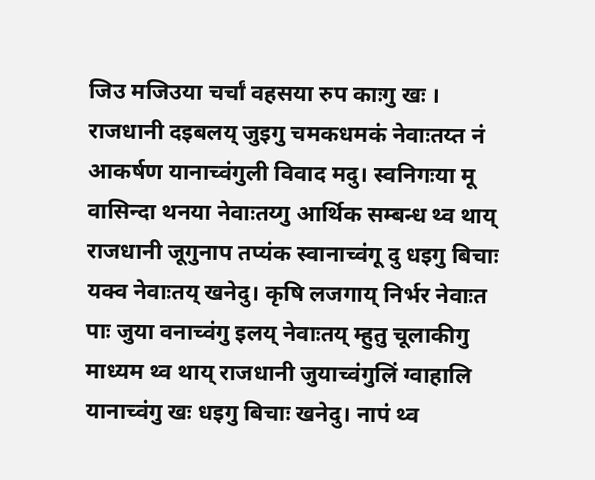जिउ मजिउया चर्चां वहसया रुप काःगु खः ।
राजधानी दइबलय् जुइगु चमकधमकं नेवाःतय्त नं आकर्षण यानाच्वंगुली विवाद मदु। स्वनिगःया मू वासिन्दा थनया नेवाःतय्गु आर्थिक सम्बन्ध थ्व थाय् राजधानी जूगुनाप तप्यंक स्वानाच्वंगू दु धइगु बिचाः यक्व नेवाःतय् खनेदु। कृषि लजगाय् निर्भर नेवाःत पाः जुया वनाच्वंगु इलय् नेवाःतय् म्हुतु चूलाकीगु माध्यम थ्व थाय् राजधानी जुयाच्वंगुलिं ग्वाहालि यानाच्वंगु खः धइगु बिचाः खनेदु। नापं थ्व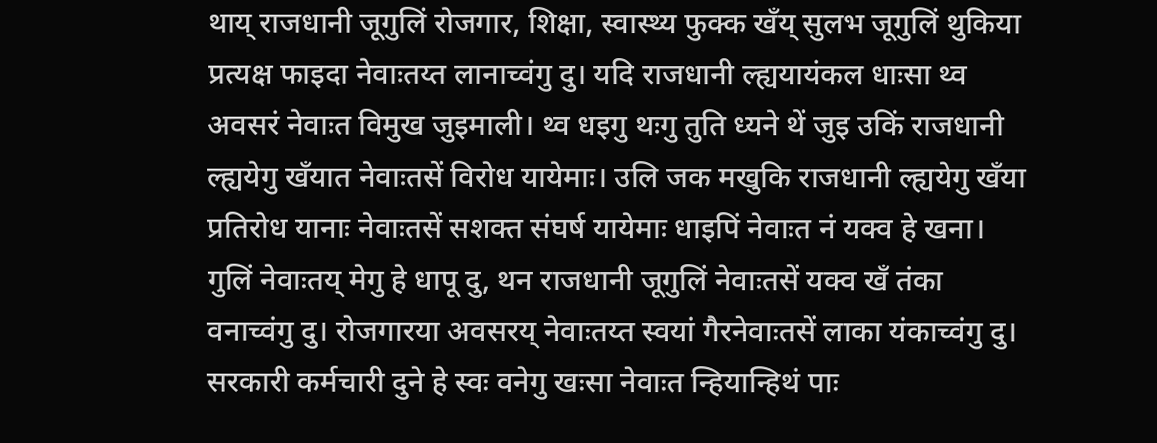थाय् राजधानी जूगुलिं रोजगार, शिक्षा, स्वास्थ्य फुक्क खँय् सुलभ जूगुलिं थुकिया प्रत्यक्ष फाइदा नेवाःतय्त लानाच्वंगु दु। यदि राजधानी ल्ह्ययायंकल धाःसा थ्व अवसरं नेवाःत विमुख जुइमाली। थ्व धइगु थःगु तुति ध्यने थें जुइ उकिं राजधानी ल्ह्ययेगु खँयात नेवाःतसें विरोध यायेमाः। उलि जक मखुकि राजधानी ल्ह्ययेगु खँया प्रतिरोध यानाः नेवाःतसें सशक्त संघर्ष यायेमाः धाइपिं नेवाःत नं यक्व हे खना। गुलिं नेवाःतय् मेगु हे धापू दु, थन राजधानी जूगुलिं नेवाःतसें यक्व खँ तंका वनाच्वंगु दु। रोजगारया अवसरय् नेवाःतय्त स्वयां गैरनेवाःतसें लाका यंकाच्वंगु दु। सरकारी कर्मचारी दुने हे स्वः वनेगु खःसा नेवाःत न्हियान्हिथं पाः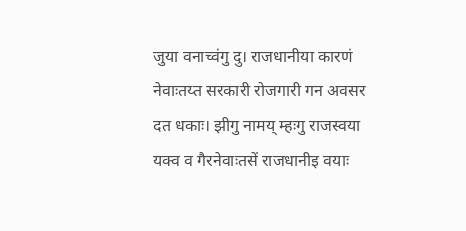जुया वनाच्वंगु दु। राजधानीया कारणं नेवाःतय्त सरकारी रोजगारी गन अवसर दत धकाः। झीगु नामय् म्हःगु राजस्वया यक्व व गैरनेवाःतसें राजधानीइ वयाः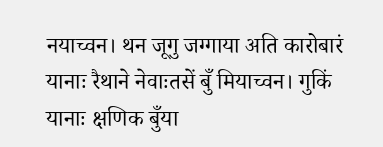नयाच्वन। थन जूगु जग्गाया अति कारोबारं यानाः रैथाने नेवाःतसें बुँ मियाच्वन। गुकिं यानाः क्षणिक बुँया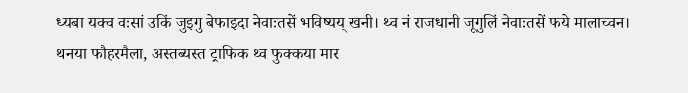ध्यबा यक्व वःसां उकिं जुइगु बेफाइदा नेवाःतसें भविष्यय् खनी। थ्व नं राजधानी जूगुलिं नेवाःतसें फये मालाच्वन। थनया फौहरमैला, अस्तब्यस्त ट्राफिक थ्व फुक्कया मार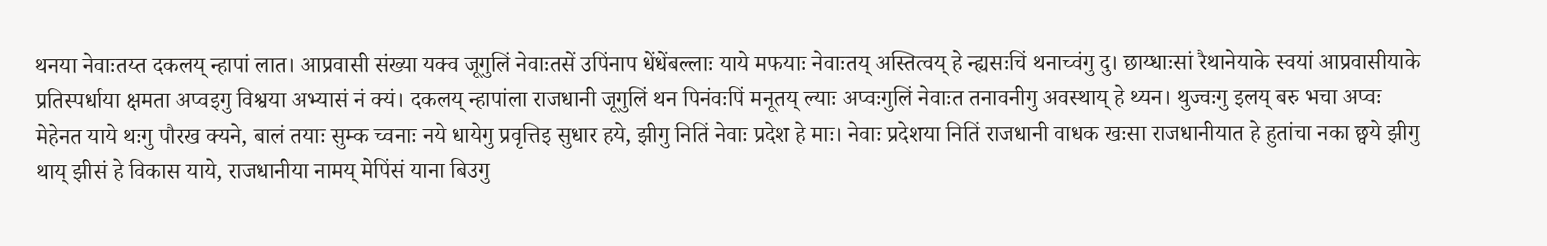थनया नेवाःतय्त दकलय् न्हापां लात। आप्रवासी संख्या यक्व जूगुलिं नेवाःतसें उपिंनाप धेंधेंबल्लाः याये मफयाः नेवाःतय् अस्तित्वय् हे न्ह्यसःचिं थनाच्वंगु दु। छाय्धाःसां रैथानेयाके स्वयां आप्रवासीयाके प्रतिस्पर्धाया क्षमता अप्वइगु विश्वया अभ्यासं नं क्यं। दकलय् न्हापांला राजधानी जूगुलिं थन पिनंवःपिं मनूतय् ल्याः अप्वःगुलिं नेवाःत तनावनीगु अवस्थाय् हे थ्यन। थुज्वःगु इलय् बरु भचा अप्वः मेहेनत याये थःगु पौरख क्यने, बालं तयाः सुम्क च्वनाः नये धायेगु प्रवृत्तिइ सुधार हये, झीगु नितिं नेवाः प्रदेश हे माः। नेवाः प्रदेशया नितिं राजधानी वाधक खःसा राजधानीयात हे हुतांचा नका छ्वये झीगु थाय् झीसं हे विकास याये, राजधानीया नामय् मेपिंसं याना बिउगु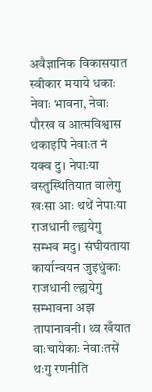अवैज्ञानिक विकासयात स्वीकार मयाये धकाः नेवाः भावना, नेवाः पौरख व आत्मविश्वास थकाइपिं नेवाःत नं यक्व दु। नेपाःया वस्तुस्थितियात वालेगु खःसा आः थथें नेपाःया राजधानी ल्ह्ययेगु सम्भव मदु। संघीयताया कार्यान्वयन जुइधुंकाः राजधानी ल्ह्ययेगु सम्भावना अझ तापानावनी। थ्व खँयात वाःचायेकाः नेवाःतसें थःगु रणनीति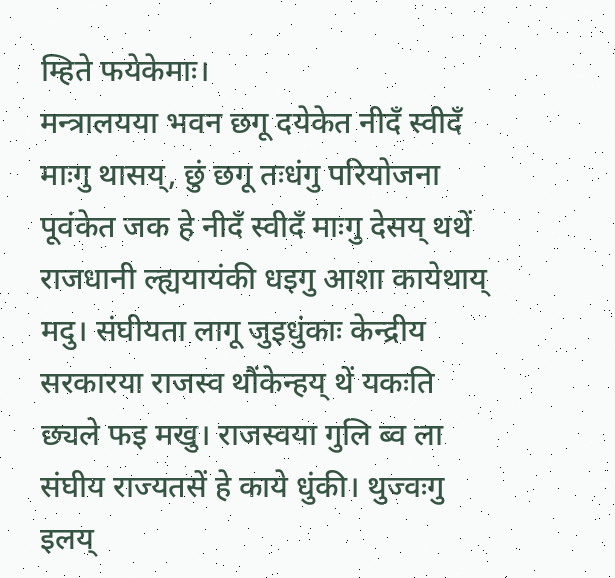म्हिते फयेकेमाः।
मन्त्रालयया भवन छगू दयेकेत नीदँ स्वीदँ माःगु थासय्, छुं छगू तःधंगु परियोजना पूवंकेत जक हे नीदँ स्वीदँ माःगु देसय् थथें राजधानी ल्ह्ययायंकी धइगु आशा कायेथाय् मदु। संघीयता लागू जुइधुंकाः केन्द्रीय सरकारया राजस्व थौंकेन्हय् थें यकःति छ्यले फइ मखु। राजस्वया गुलि ब्व ला संघीय राज्यतसें हे काये धुंकी। थुज्वःगु इलय्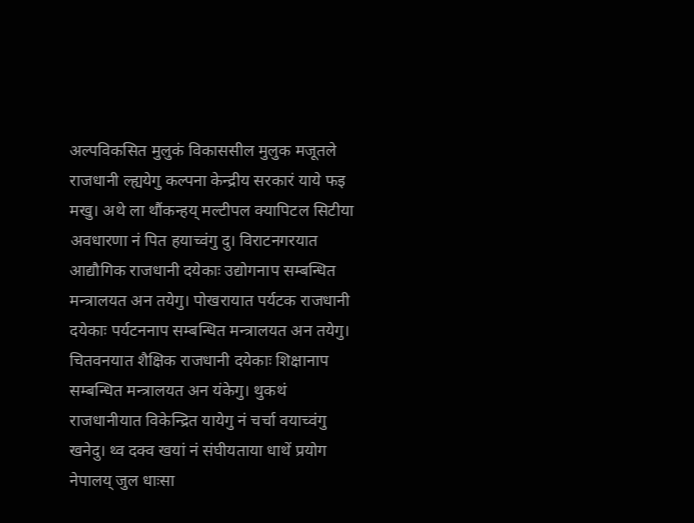अल्पविकसित मुलुकं विकाससील मुलुक मजूतले राजधानी ल्ह्ययेगु कल्पना केन्द्रीय सरकारं याये फइ मखु। अथे ला थौंकन्हय् मल्टीपल क्यापिटल सिटीया अवधारणा नं पित हयाच्वंगु दु। विराटनगरयात आद्यौगिक राजधानी दयेकाः उद्योगनाप सम्बन्धित मन्त्रालयत अन तयेगु। पोखरायात पर्यटक राजधानी दयेकाः पर्यटननाप सम्बन्धित मन्त्रालयत अन तयेगु। चितवनयात शैक्षिक राजधानी दयेकाः शिक्षानाप सम्बन्धित मन्त्रालयत अन यंकेगु। थुकथं राजधानीयात विकेन्द्रित यायेगु नं चर्चा वयाच्वंगु खनेदु। थ्व दक्व खयां नं संघीयताया धाथें प्रयोग नेपालय् जुल धाःसा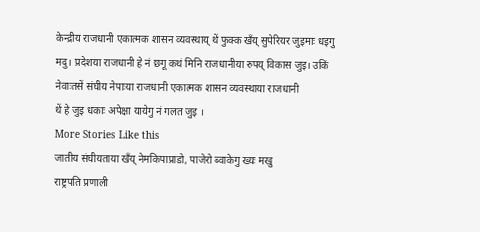केन्द्रीय राजधानी एकात्मक शासन व्यवस्थाय् थें फुक्क खँय् सुपेरियर जुइमाः धइगु मदु। प्रदेशया राजधानी हे नं छगू कथं मिनि राजधानीया रुपय् विकास जुइ। उकिं नेवाःतसें संघीय नेपाःया राजधानी एकात्मक शासन व्यवस्थाया राजधानी
थें हे जुइ धकाः अपेक्षा यायेगु नं गलत जुइ ।
More Stories Like this
जातीय संघीयताया खँय् नेमकिपाप्राडो, पाजेरो ब्वाकेगु ख्यः मखु
राष्ट्रपति प्रणाली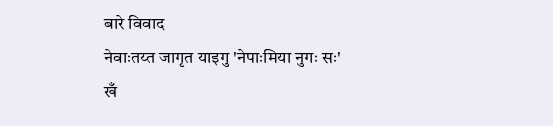बारे विवाद
नेवाःतय्त जागृत याइगु 'नेपाःमिया नुगः सः'
खँ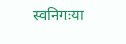स्वनिगःया